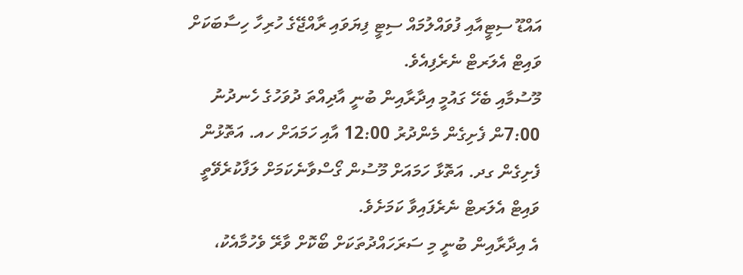އައްޑޫ ސިޓީއާއި ފުވައްލުމައް ސިޓީ ފިޔަވައި ރާއްޖޭގެ ހުރިހާ ހިސާބަކަށް ވައިޓް އެލަރޓް ނެރެފިއެވެ.
މޫސުމާއި ބެހޭ ގައުމީ އިދާރާއިން ބުނީ އާދިއްތަ ދުވަހުގެ ހެނދުނު 7:00ން ފެށިގެން މެންދުރު 12:00 އާއި ހަމައަށް ހއ. އަތޮޅުން ފެށިގެން ގދ. އަތޮޅާ ހަމައަށް މޫސުން ގޯސްވާނެކަމަށް ލަފާކުރެވޭތީ ވައިޓް އެލަރޓް ނެރެފައިވާ ކަމަށެވެ.
އެ އިދާރާއިން ބުނީ މި ސަރަހައްދުތަކަށް ބޯކޮށް ވާރޭ ވެހުމާއެކު،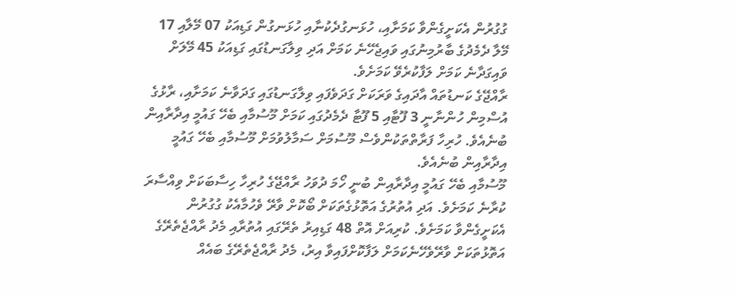ގުގުރުން އެކަށީގެންވާ ކަމަށާއި، ހުޅަނގުދެކުނާއި ހުޅަނގުން ގަޑިއަކު 07 މޭލާއި 17 މޭލާ ދެމެދުގެ ބާރުމިނުގައި ވައިޖެހޭނެ ކަމަށް އަދި ވިލާގަނޑުގައި ގަޑިއަކު 45 މޭލަށް ވައިގަދާނެ ކަމަށް ލަފާކުރެވޭ ކަމަށެވެ.
ރާއްޖޭގެ ކަނޑުތައް އާދައިގެ ވަރަކަށް ގަދަވެފައި ވިލާގަނޑުގައި ގަދަވާނެ ކަމަށާއި، ރާޅުގެ އުސްމިން ހުންނާނީ 3 ފޫޓާއި 5 ފޫޓާ ދެމެދުގައި ކަމަށް މޫސުމާއި ބެހޭ ގައުމީ އިދާރާއިން ބުނެއެވެ. ހުރިހާ ފަރާތްތަކުންވެސް މޫސުމަށް ސަމާލުވުމަށް މޫސުމާއި ބެހޭ ގައުމީ އިދާރާއިން ބުނެއެވެ.
މޫސުމާއި ބެހޭ ގައުމީ އިދާރާއިން ބުނީ ހޯމަ ދުވަހު ރާއްޖޭގެ ހުރިހާ ހިސާބަކަށް ވިއްސާރަ ކުރާނެ ކަމަށެވެ. އަދި އުތުރުގެ އަތޮޅުގެތަކަށް ބޯކޮށް ވާރޭ ވެހުމާއެކު ގުގުރުން އެކަށީގެންވާ ކަމަށެވެ. ކުރިއަށް އޮތް 48 ގަޑިއިރު ތެރޭގައި އުތުރާއި މެދު ރާއްޖެތެރޭގެ އަތޮޅުތަކަށް ވާރޭވެހޭނެކަމަށް ލަފާކޮށްފައިވާ އިރު، މެދު ރާއްޖެތެރޭގެ ބައެއް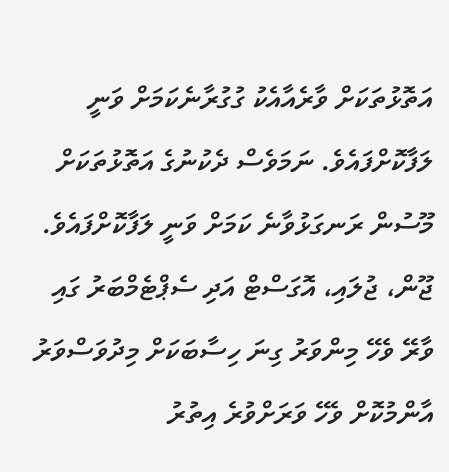އަތޮޅުތަކަށް ވާރެއާއެކު ގުގުރާނެކަމަށް ވަނީ ލަފާކޮށްފައެވެ. ނަމަވެސް ދެކުނުގެ އަތޮޅުތަކަށް މޫސުން ރަނގަޅުވާނެ ކަމަށް ވަނީ ލަފާކޮށްފައެވެ.
ޖޫން، ޖުލައި، އޮގަސްޓް އަދި ސެޕްޓެމްބަރު ގައި ވާރޭ ވެހޭ މިންވަރު ގިނަ ހިސާބަކަށް މިދުވަސްވަރު އާންމުކޮށް ވެހޭ ވަރަށްވުރެ އިތުރު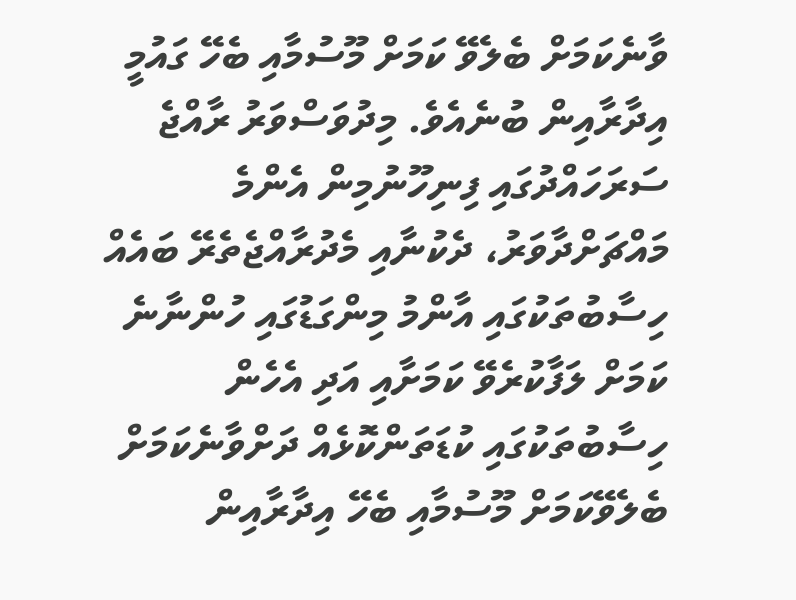ވާނެކަމަށް ބެލެވޭ ކަމަށް މޫސުމާއި ބެހޭ ގައުމީ އިދާރާއިން ބުނެއެވެ. މިދުވަސްވަރު ރާއްޖެ ސަރަހައްދުގައި ފިނިހޫނުމިން އެންމެ މައްޗަށްދާވަރު، ދެކުނާއި މެދުރާއްޖެތެރޭ ބައެއް ހިސާބުތަކުގައި އާންމު މިންގަޑުގައި ހުންނާނެ ކަމަށް ލަފާކުރެވޭ ކަމަށާއި އަދި އެހެން ހިސާބުތަކުގައި ކުޑަތަންކޮޅެއް ދަށްވާނެކަމަށް ބެލެވޭކަމަށް މޫސުމާއި ބެހޭ އިދާރާއިން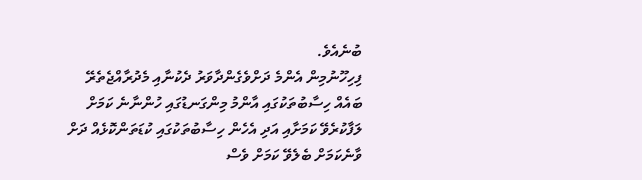ބުނެއެވެ.
ފިހިހޫނުމިން އެންމެ ދަށްވެގެންދާވަރު ދެކުނާއި މެދުރާއްޖެތެރޭ ބައެއް ހިސާބުތަކުގައި އާންމު މިންގަނޑުގައި ހުންނާނެ ކަމަށް ލަފާކުރެވޭ ކަމަށާއި އަދި އެހެން ހިސާބުތަކުގައި ކުޑަތަންކޮޅެއް ދަށް ވާނެކަމަށް ބެލެވޭ ކަމަށް ވެސް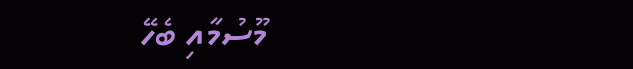މޫސުމާއި ބެހޭ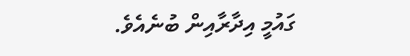ގައުމީ އިދާރާއިން ބުނެއެވެ.